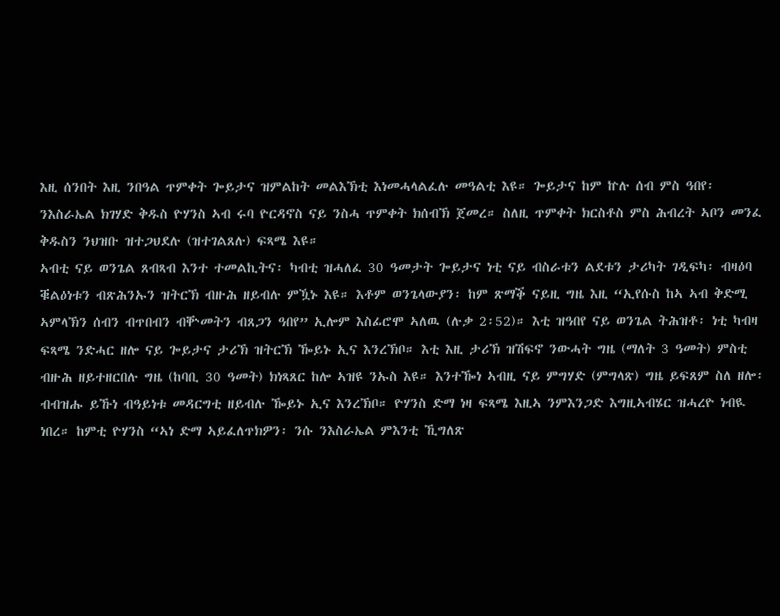እዚ ሰንበት እዚ ንበዓል ጥምቀት ጐይታና ዝምልከት መልእኽቲ እነመሓላልፈሉ መዓልቲ እዩ። ጐይታና ከም ኵሉ ሰብ ምስ ዓበየ፡ ንእስራኤል ክገሃድ ቅዱስ ዮሃንስ ኣብ ሩባ ዮርዳኖስ ናይ ንስሓ ጥምቀት ክሰብኽ ጀመረ። ስለዚ ጥምቀት ክርስቶስ ምስ ሕብረት ኣቦን መንፈ ቅዱስን ንህዝቡ ዝተጋህደሉ (ዝተገልጸሉ) ፍጻሜ እዩ።
ኣብቲ ናይ ወንጌል ጸብጻብ እንተ ተመልኪትና፡ ካብቲ ዝሓለፈ 30 ዓመታት ጐይታና ነቲ ናይ ብስራቱን ልደቱን ታሪካት ገዲፍካ፡ ብዛዕባ ቑልዕነቱን ብጽሕንኡን ዝትርኽ ብዙሕ ዘይብሉ ምዃኑ እዩ። እቶም ወንጌላውያን፡ ከም ጽማቕ ናይዚ ግዜ እዚ “ኢየሱስ ከኣ ኣብ ቅድሚ ኣምላኽን ሰብን ብጥበብን ብቝመትን ብጸጋን ዓበየ” ኢሎም እስፊሮሞ ኣለዉ (ሉቃ 2፡52)። እቲ ዝዓበየ ናይ ወንጌል ትሕዝቶ፡ ነቲ ካብዛ ፍጻሜ ንድሓር ዘሎ ናይ ጐይታና ታሪኽ ዝትርኽ ዀይኑ ኢና እንረኽቦ። እቲ እዚ ታሪኽ ዝሽፍኖ ንውሓት ግዜ (ማለት 3 ዓመት) ምስቲ ብዙሕ ዘይተዘርበሉ ግዜ (ከባቢ 30 ዓመት) ክነጻጸር ከሎ ኣዝዩ ንኡስ እዩ። እንተዀነ ኣብዚ ናይ ምግሃድ (ምግላጽ) ግዜ ይፍጸም ስለ ዘሎ፡ ብብዝሑ ይኹነ ብዓይነቱ መዳርግቲ ዘይብሉ ዀይኑ ኢና እንረኽቦ። ዮሃንስ ድማ ነዛ ፍጻሜ እዚኣ ንምእንጋድ እግዚኣብሄር ዝሓረዮ ነብዪ ነበረ። ከምቲ ዮሃንስ “ኣነ ድማ ኣይፈለጥክዎን፡ ንሱ ንእስራኤል ምእንቲ ኺግለጽ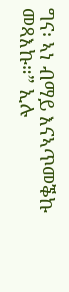ግና፡ ኣነ ብማይ እናኣጥመቕኩ መጻእኩ።” ኢሉ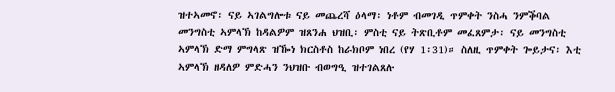ዝተኣመኖ፡ ናይ ኣገልግሎቱ ናይ መጨረሻ ዕላማ፡ ነቶም ብመገዲ ጥምቀት ንስሓ ንምቕባል መንግስቲ ኣምላኽ ከዳልዎም ዝጸንሐ ህዝቢ፡ ምስቲ ናይ ትጽቢቶም መፈጸምታ፡ ናይ መንግስቲ ኣምላኽ ድማ ምግላጽ ዝዀነ ክርስቶስ ከራክቦም ነበረ (የሃ 1፡31)። ስለዚ ጥምቀት ጐይታና፡ እቲ ኣምላኽ ዘዳለዎ ምድሓን ንህዝቡ ብወግዒ ዝተገልጸሉ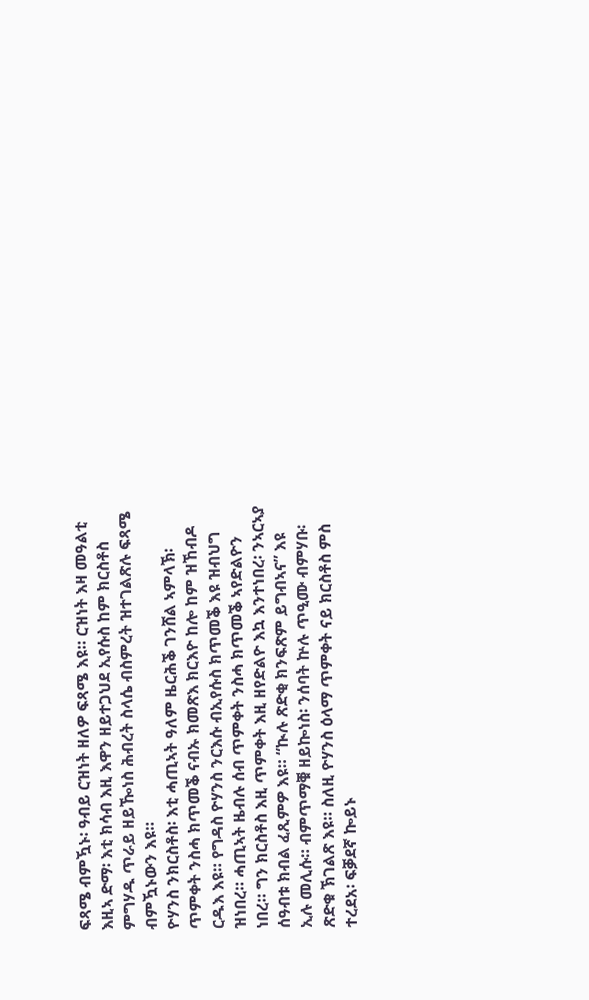ፍጻሜ ብምዃኑ፡ ዓብይ ርዝነት ዘለዎ ፍጻሜ እዩ። ርዝነት እዛ መዓልቲ እዚኣ ድማ፡ እቲ ክሳብ እዚ እዋን ዘይተጋህደ ኢየሱስ ከም ክርስቶስ ምግሃዱ ጥራይ ዘይዀነስ ሕብረት ስላሴ ብስምረት ዝተገልጽሉ ፍጻሜ ብምዃኑውን እዩ።
ዮሃንስ ንክርስቶስ፡ እቲ ሓጢኣት ዓለም ዜርሕቕ ገንሸል ኣምላኽ፡ ጥምቀት ንስሓ ክጥመቕ ናብኡ ክመጽእ ክርእዮ ከሎ ከም ዝኸብዶ ርዱእ እዩ። የግዳስ ዮሃንስ ንርእሱ ብኢየሱስ ክጥመቕ እዩ ዝብህግ ዝነበረ። ሓጢኣት ዜብሉ ሰብ ጥምቀት ንስሓ ክጥመቕ ኣየድልዮን ነበረ። ግን ክርስቶስ እዚ ጥምቀት እዚ ዘየድልዮ እኳ እንተነበረ፡ ንኣርኣያ ሰዓብቱ ክብል ፈጺምዎ እዩ። “ኲሉ ጽድቂ ክንፍጽም ይግብኣና” እዩ ኢሉ መሊሱ። ብምጥማቑ ዘይኰነስ፡ ንሰባት ኵሉ ጥዒሙ ብምሃቡ፡ ጽድቁ ኽገልጽ እዩ። ስለዚ ዮሃንስ ዕላማ ጥምቀት ናይ ክርስቶስ ምስ ተረደአ፡ ፍቓደኛ ኰይኑ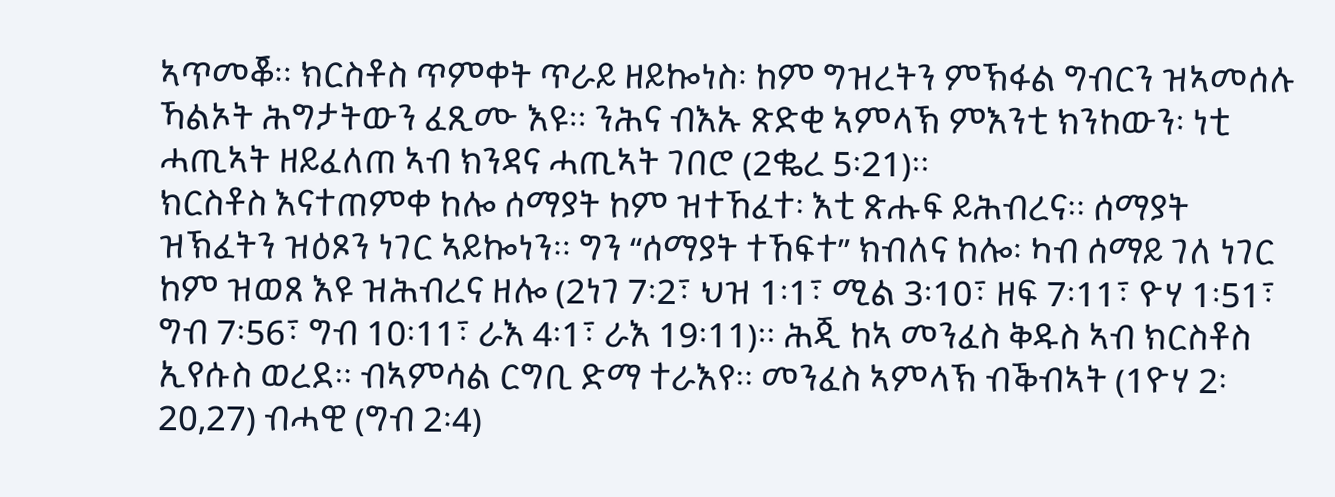ኣጥመቖ። ክርስቶስ ጥምቀት ጥራይ ዘይኰነስ፡ ከም ግዝረትን ምኽፋል ግብርን ዝኣመሰሉ ኻልኦት ሕግታትውን ፈጺሙ እዩ። ንሕና ብእኡ ጽድቂ ኣምላኽ ምእንቲ ክንከውን፡ ነቲ ሓጢኣት ዘይፈለጠ ኣብ ክንዳና ሓጢኣት ገበሮ (2ቈረ 5፡21)።
ክርስቶስ እናተጠምቀ ከሎ ሰማያት ከም ዝተኸፈተ፡ እቲ ጽሑፍ ይሕብረና። ሰማያት ዝኽፈትን ዝዕጾን ነገር ኣይኰነን። ግን “ሰማያት ተኸፍተ” ክብለና ከሎ፡ ካብ ሰማይ ገለ ነገር ከም ዝወጸ እዩ ዝሕብረና ዘሎ (2ነገ 7፡2፣ ህዝ 1፡1፣ ሚል 3፡10፣ ዘፍ 7፡11፣ ዮሃ 1፡51፣ ግብ 7፡56፣ ግብ 10፡11፣ ራእ 4፡1፣ ራእ 19፡11)። ሕጂ ከኣ መንፈስ ቅዱስ ኣብ ክርስቶስ ኢየሱስ ወረደ። ብኣምሳል ርግቢ ድማ ተራእየ። መንፈስ ኣምላኽ ብቕብኣት (1ዮሃ 2፡20,27) ብሓዊ (ግብ 2፡4)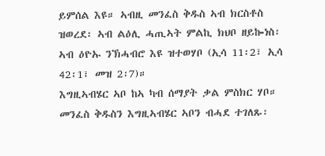ይምሰል እዩ። ኣብዚ መንፈስ ቅዱስ ኣብ ክርስቶስ ዝወረደ፡ ኣብ ልዕሊ ሓጢኣት ምልኪ ክህቦ ዘይኰነስ፡ ኣብ ዕዮኡ ንኽሓብሮ እዩ ዝተወሃቦ (ኢሳ 11፡2፣ ኢሳ 42፡1፣ መዝ 2፡7)።
እግዚኣብሄር ኣቦ ከኣ ካብ ሰማያት ቃል ምስክር ሃቦ። መንፈስ ቅዱስን እግዚኣብሄር ኣቦን ብሓደ ተገለጹ፡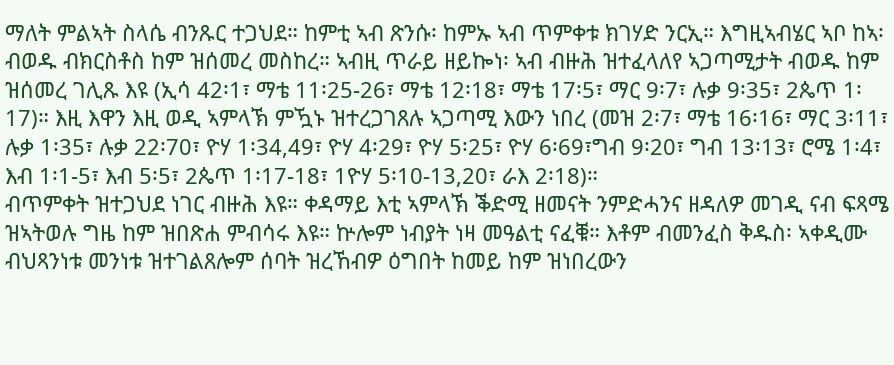ማለት ምልኣት ስላሴ ብንጹር ተጋህደ። ከምቲ ኣብ ጽንሱ፡ ከምኡ ኣብ ጥምቀቱ ክገሃድ ንርኢ። እግዚኣብሄር ኣቦ ከኣ፡ ብወዱ ብክርስቶስ ከም ዝሰመረ መስከረ። ኣብዚ ጥራይ ዘይኰነ፡ ኣብ ብዙሕ ዝተፈላለየ ኣጋጣሚታት ብወዱ ከም ዝሰመረ ገሊጹ እዩ (ኢሳ 42፡1፣ ማቴ 11፡25-26፣ ማቴ 12፡18፣ ማቴ 17፡5፣ ማር 9፡7፣ ሉቃ 9፡35፣ 2ጴጥ 1፡17)። እዚ እዋን እዚ ወዲ ኣምላኽ ምዃኑ ዝተረጋገጸሉ ኣጋጣሚ እውን ነበረ (መዝ 2፡7፣ ማቴ 16፡16፣ ማር 3፡11፣ ሉቃ 1፡35፣ ሉቃ 22፡70፣ ዮሃ 1፡34,49፣ ዮሃ 4፡29፣ ዮሃ 5፡25፣ ዮሃ 6፡69፣ግብ 9፡20፣ ግብ 13፡13፣ ሮሜ 1፡4፣ እብ 1፡1-5፣ እብ 5፡5፣ 2ጴጥ 1፡17-18፣ 1ዮሃ 5፡10-13,20፣ ራእ 2፡18)።
ብጥምቀት ዝተጋህደ ነገር ብዙሕ እዩ። ቀዳማይ እቲ ኣምላኽ ቕድሚ ዘመናት ንምድሓንና ዘዳለዎ መገዲ ናብ ፍጻሜ ዝኣትወሉ ግዜ ከም ዝበጽሐ ምብሳሩ እዩ። ኵሎም ነብያት ነዛ መዓልቲ ናፈቑ። እቶም ብመንፈስ ቅዱስ፡ ኣቀዲሙ ብህጻንነቱ መንነቱ ዝተገልጸሎም ሰባት ዝረኸብዎ ዕግበት ከመይ ከም ዝነበረውን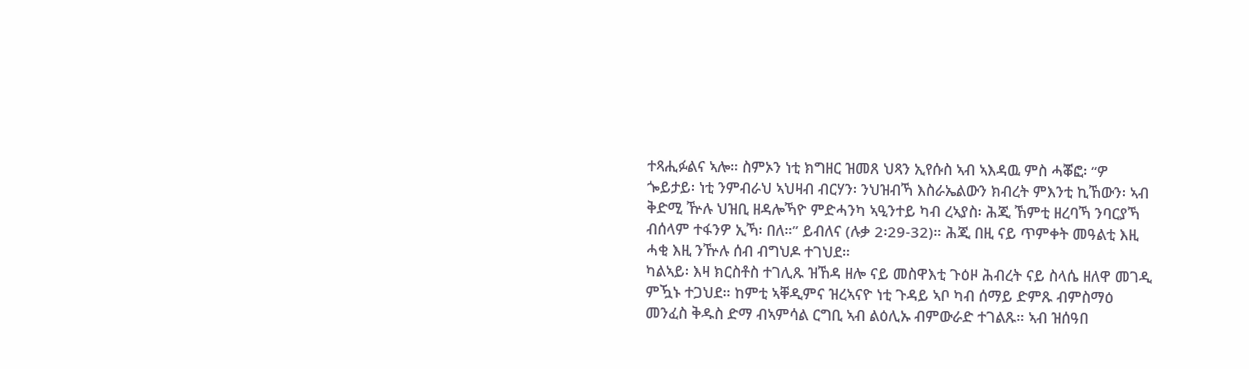ተጻሒፉልና ኣሎ። ስምኦን ነቲ ክግዘር ዝመጸ ህጻን ኢየሱስ ኣብ ኣእዳዉ ምስ ሓቖፎ፡ “ዎ ጐይታይ፡ ነቲ ንምብራህ ኣህዛብ ብርሃን፡ ንህዝብኻ እስራኤልውን ክብረት ምእንቲ ኪኸውን፡ ኣብ ቅድሚ ዅሉ ህዝቢ ዘዳሎኻዮ ምድሓንካ ኣዒንተይ ካብ ረኣያስ፡ ሕጂ ኸምቲ ዘረባኻ ንባርያኻ ብሰላም ተፋንዎ ኢኻ፡ በለ።” ይብለና (ሉቃ 2፡29-32)። ሕጂ በዚ ናይ ጥምቀት መዓልቲ እዚ ሓቂ እዚ ንዅሉ ሰብ ብግህዶ ተገህደ።
ካልኣይ፡ እዛ ክርስቶስ ተገሊጹ ዝኸዳ ዘሎ ናይ መስዋእቲ ጉዕዞ ሕብረት ናይ ስላሴ ዘለዋ መገዲ ምዃኑ ተጋህደ። ከምቲ ኣቐዲምና ዝረኣናዮ ነቲ ጉዳይ ኣቦ ካብ ሰማይ ድምጹ ብምስማዕ መንፈስ ቅዱስ ድማ ብኣምሳል ርግቢ ኣብ ልዕሊኡ ብምውራድ ተገልጹ። ኣብ ዝሰዓበ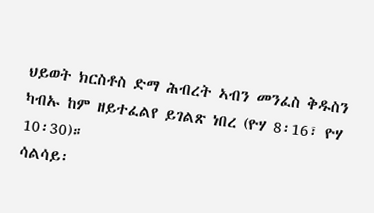ህይወት ክርስቶስ ድማ ሕብረት ኣብን መንፈስ ቅዱስን ካብኡ ከም ዘይተፈልየ ይገልጽ ነበረ (ዮሃ 8፡16፣ ዮሃ 10፡30)።
ሳልሳይ፡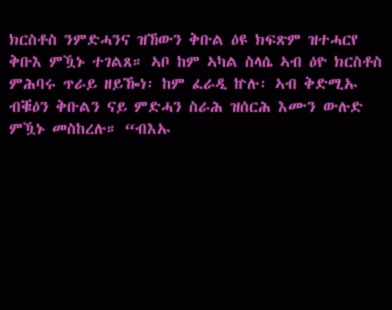ክርስቶስ ንምድሓንና ዝኸውን ቅቡል ዕዩ ክፍጽም ዝተሓርየ ቅቡእ ምዃኑ ተገልጸ። ኣቦ ከም ኣካል ስላሴ ኣብ ዕዮ ክርስቶስ ምሕባሩ ጥራይ ዘይዀነ፡ ከም ፈራዲ ኵሉ፡ ኣብ ቅድሚኡ ብቑዕን ቅቡልን ናይ ምድሓን ስራሕ ዝሰርሕ እሙን ውሉድ ምዃኑ መስከረሉ። “ብእኡ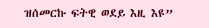ዝሰመርኩ ፍትዊ ወደይ እዚ እዩ”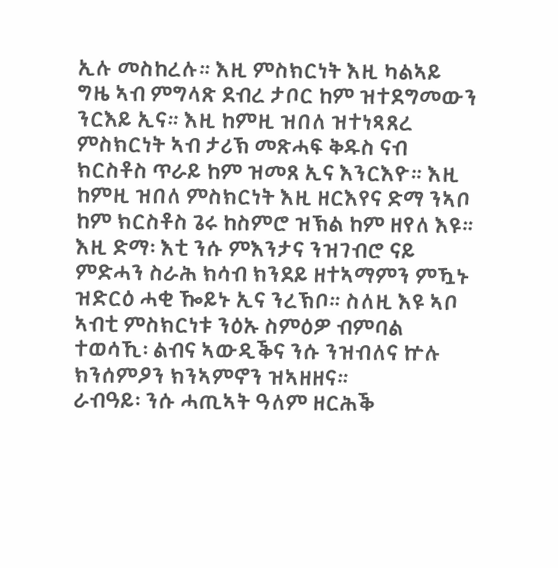ኢሉ መስከረሉ። እዚ ምስክርነት እዚ ካልኣይ ግዜ ኣብ ምግላጽ ደብረ ታቦር ከም ዝተደግመውን ንርእይ ኢና። እዚ ከምዚ ዝበለ ዝተነጻጸረ ምስክርነት ኣብ ታሪኽ መጽሓፍ ቅዱስ ናብ ክርስቶስ ጥራይ ከም ዝመጸ ኢና እንርእዮ። እዚ ከምዚ ዝበለ ምስክርነት እዚ ዘርእየና ድማ ንኣቦ ከም ክርስቶስ ጌሩ ከስምሮ ዝኽል ከም ዘየለ እዩ። እዚ ድማ፡ እቲ ንሱ ምእንታና ንዝገብሮ ናይ ምድሓን ስራሕ ክሳብ ክንደይ ዘተኣማምን ምዃኑ ዝድርዕ ሓቂ ዀይኑ ኢና ንረኽቦ። ስለዚ እዩ ኣቦ ኣብቲ ምስክርነቱ ንዕኡ ስምዕዎ ብምባል ተወሳኺ፡ ልብና ኣውዲቕና ንሱ ንዝብለና ኵሉ ክንሰምዖን ክንኣምኖን ዝኣዘዘና።
ራብዓይ፡ ንሱ ሓጢኣት ዓለም ዘርሕቕ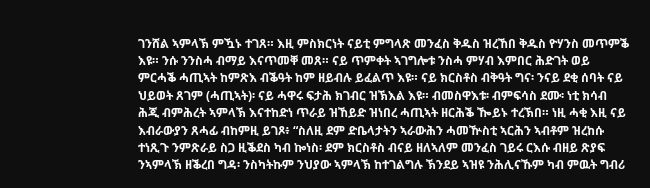ገንሸል ኣምላኽ ምዃኑ ተገጸ። እዚ ምስክርነት ናይቲ ምግላጽ መንፈስ ቅዱስ ዝረኸበ ቅዱስ ዮሃንስ መጥምቕ እዩ። ንሱ ንንስሓ ብማይ እናጥመቐ መጸ። ናይ ጥምቀት ኣገግሎቱ ንስሓ ምሃብ እምበር ሕድገት ወይ ምርሓቕ ሓጢኣት ከምጽእ ብቕዓት ከም ዘይብሉ ይፈልጥ እዩ። ናይ ክርስቶስ ብቅዓት ግና፡ ንናይ ደቂ ሰባት ናይ ህይወት ጸገም (ሓጢኣት)፡ ናይ ሓዋሩ ፍታሕ ክገብር ዝኽእል እዩ። ብመስዋእቱ፡ ብምፍሳስ ደሙ፡ ነቲ ክሳብ ሕጂ ብምሕረት ኣምላኽ እናተከድነ ጥራይ ዝኸይድ ዝነበረ ሓጢኣት ዘርሕቕ ዀይኑ ተረኽበ። ነዚ ሓቂ እዚ ናይ እብራውያን ጸሓፊ ብከምዚ ይገጾ፥ “ስለዚ ደም ድቤላታትን ኣራውሕን ሓመዅስቲ ኣርሕን ኣብቶም ዝረከሱ ተነጺጉ ንምጽራይ ስጋ ዚቕደስ ካብ ኰነስ፡ ደም ክርስቶስ ብናይ ዘለኣለም መንፈስ ገይሩ ርእሱ ብዘይ ጽያፍ ንኣምላኽ ዘቕረበ ግዳ፡ ንስካትኩም ንህያው ኣምላኽ ከተገልግሉ ኽንደይ ኣዝዩ ንሕሊናኹም ካብ ምዉት ግብሪ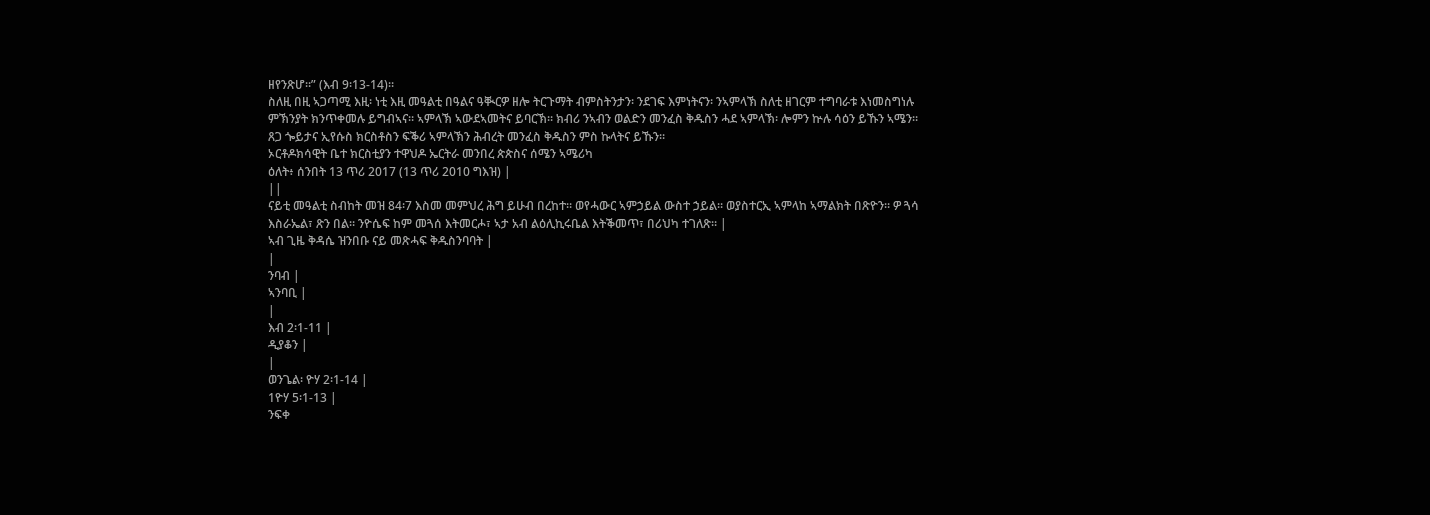ዘየንጽሆ።” (እብ 9፡13-14)።
ስለዚ በዚ ኣጋጣሚ እዚ፡ ነቲ እዚ መዓልቲ በዓልና ዓቚርዎ ዘሎ ትርጉማት ብምስትንታን፡ ንደገፍ እምነትናን፡ ንኣምላኽ ስለቲ ዘገርም ተግባራቱ እነመስግነሉ ምኽንያት ክንጥቀመሉ ይግብኣና። ኣምላኽ ኣውደኣመትና ይባርኽ። ክብሪ ንኣብን ወልድን መንፈስ ቅዱስን ሓደ ኣምላኽ፡ ሎምን ኵሉ ሳዕን ይኹን ኣሜን።
ጸጋ ጐይታና ኢየሱስ ክርስቶስን ፍቕሪ ኣምላኽን ሕብረት መንፈስ ቅዱስን ምስ ኩላትና ይኹን።
ኦርቶዶክሳዊት ቤተ ክርስቲያን ተዋህዶ ኤርትራ መንበረ ጵጵስና ሰሜን ኣሜሪካ
ዕለት፥ ሰንበት 13 ጥሪ 2017 (13 ጥሪ 2010 ግእዝ) |
||
ናይቲ መዓልቲ ስብከት መዝ 84፡7 እስመ መምህረ ሕግ ይሁብ በረከተ። ወየሓውር ኣምኃይል ውስተ ኃይል። ወያስተርኢ ኣምላከ ኣማልክት በጽዮን። ዎ ጓሳ እስራኤል፣ ጽን በል። ንዮሴፍ ከም መጓሰ እትመርሖ፣ ኣታ አብ ልዕሊኪሩቤል እትቕመጥ፣ በሪህካ ተገለጽ። |
ኣብ ጊዜ ቅዳሴ ዝንበቡ ናይ መጽሓፍ ቅዱስንባባት |
|
ንባብ |
ኣንባቢ |
|
እብ 2፡1-11 |
ዲያቆን |
|
ወንጌል፡ ዮሃ 2፡1-14 |
1ዮሃ 5፡1-13 |
ንፍቀ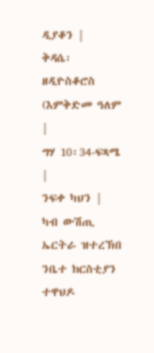ዲያቆን |
ቅዳሴ፡ ዘዲዮስቆሮስ (እምቅድመ ዓለም |
ግሃ 10፡34-ፍጻሜ |
ንፍቀ ካህን |
ካብ ውሽጢ ኤርትራ ዝተረኽበ ንቤተ ክርስቲያን ተዋህዶ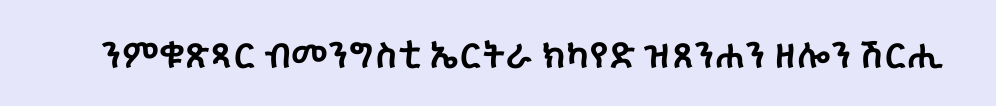ንምቁጽጻር ብመንግስቲ ኤርትራ ክካየድ ዝጸንሐን ዘሎን ሽርሒ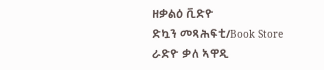ዘቃልዕ ቪድዮ
ድኳን መጻሕፍቲ/Book Store
ራድዮ ቃለ ኣዋዲ